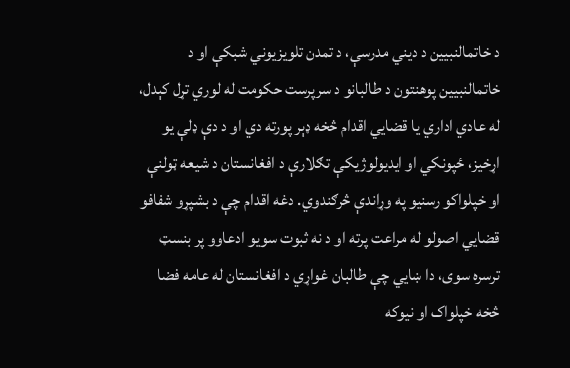د خاتمالنبیین د دیني مدرسې، د تمدن تلویزیوني شبکې او د خاتمالنبیین پوهنتون د طالبانو د سرپرست حکومت له لوري تړل کېدل، له عادي اداري یا قضايي اقدام څخه ډېر پورته دي او د دې ډلې یو اړخیز، ځپونکي او ایدیولوژیکې تګلارې د افغانستان د شیعه ټولنې او خپلواکو رسنیو په وړاندې څرګندوي. دغه اقدام چې د بشپړو شفافو قضايي اصولو له مراعت پرته او د نه ثبوت سویو ادعاوو پر بنسټ ترسره سوی، دا ښايي چې طالبان غواړي د افغانستان له عامه فضا څخه خپلواک او نیوکه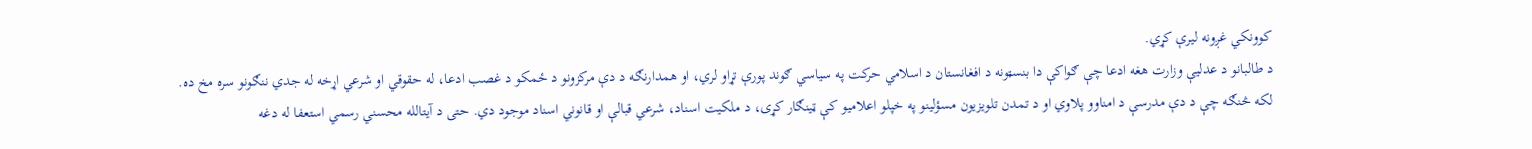کوونکي غږونه لیرې کړي.
د طالبانو د عدلیې وزارت هغه ادعا چې ګواکې دا بنسټونه د افغانستان د اسلامي حرکت په سیاسي ګوند پورې تړاو لري، او همدارنګه د دې مرکزونو د ځمکو د غصب ادعا، له حقوقي او شرعي اړخه له جدي ننګونو سره مخ ده.
لکه څنګه چې د دې مدرسې د امناوو پلاوي او د تمدن تلویزیون مسؤلینو په خپلو اعلامیو کې ټینګار کړی، د ملکیت اسناد، شرعي قبالې او قانوني اسناد موجود دي. حتی د آیتالله محسني رسمي استعفا له دغه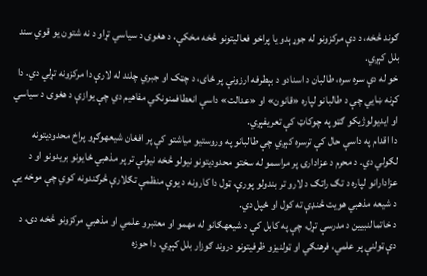ګوند څخه، د دې مرکزونو له جوړېدو یا پراخو فعالیتونو څخه مخکې، د هغوی د سیاسي تړاو د نه شتون یو قوي سند بلل کېږي.
خو له دې سره سره، طالبان د اسنادو د بېطرفه ارزونې پر ځای، د چټک او جبري چلند له لارې دا مرکزونه تړلي دي. دا کړنه ښايي چې د طالبانو لپاره «قانون» او «عدالت» داسې انعطافمنونکي مفاهیم دي چې یوازې د هغوی د سیاسي او ایدیولوژیکو ګټو په چوکاټ کې تعریفېږي.
دا اقدام په داسې حال کې ترسره کېږي چې طالبانو په وروستیو میاشتو کې پر افغان شیعهوګړو پراخ محدودیتونه لګولي دي. د محرم د عزادارۍ پر مراسمو له سختو محدودیتونو نیولو څخه نیولې تر پر مذهبي ځایونو بریدونو او د عزادارانو لپاره د تګ راتګ د لارو تر بندولو پورې، ټول دا کارونه د یوې منظمې تګلارې څرګندونه کوي چې موخه یې د شیعه مذهبي هویت څنډې ته کول او ځپل دي.
د خاتمالنبیین د مدرسې تړل، چې په کابل کې د شیعهګانو له مهمو او معتبرو علمي او مذهبي مرکزونو څخه دی، د دې ټولنې پر علمي، فرهنګي او ټولنیزو ظرفیتونو دروند ګوزار بلل کېږي. دا حوزه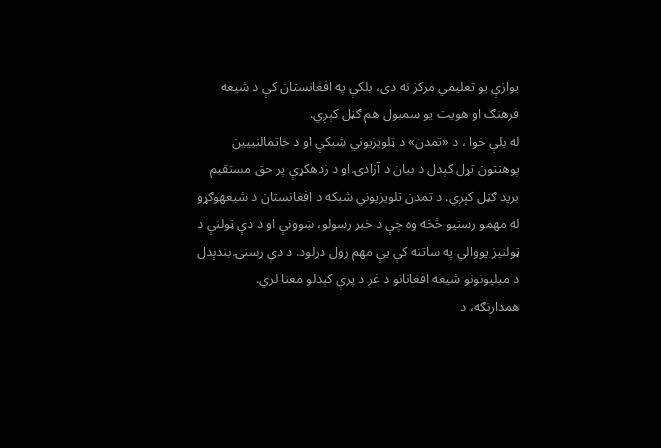یوازې یو تعلیمي مرکز نه دی، بلکې په افغانستان کې د شیعه فرهنګ او هویت یو سمبول هم ګڼل کېږي.
له بلې خوا ، د «تمدن» د ټلویزیوني شبکې او د خاتمالنبیین پوهنتون تړل کېدل د بیان د آزادۍ او د زدهکړې پر حق مستقیم برید ګڼل کېږي. د تمدن تلویزیوني شبکه د افغانستان د شیعهوګړو له مهمو رسنیو څخه وه چې د خبر رسولو، ښوونې او د دې ټولنې د ټولنیز یووالي په ساتنه کې یې مهم رول درلود. د دې رسنۍ بندېدل د میلیونونو شیعه افغانانو د غږ د پرې کېدلو معنا لري.
همدارنګه، د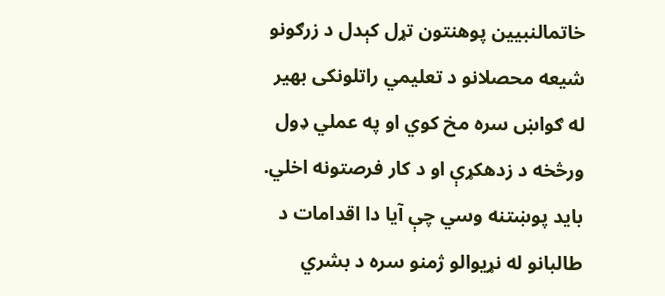خاتمالنبیین پوهنتون تړل کېدل د زرګونو شیعه محصلانو د تعلیمي راتلونکی بهیر له ګواښ سره مخ کوي او په عملي ډول ورڅخه د زدهکړې او د کار فرصتونه اخلي.
باید پوښتنه وسي چې آیا دا اقدامات د طالبانو له نړیوالو ژمنو سره د بشري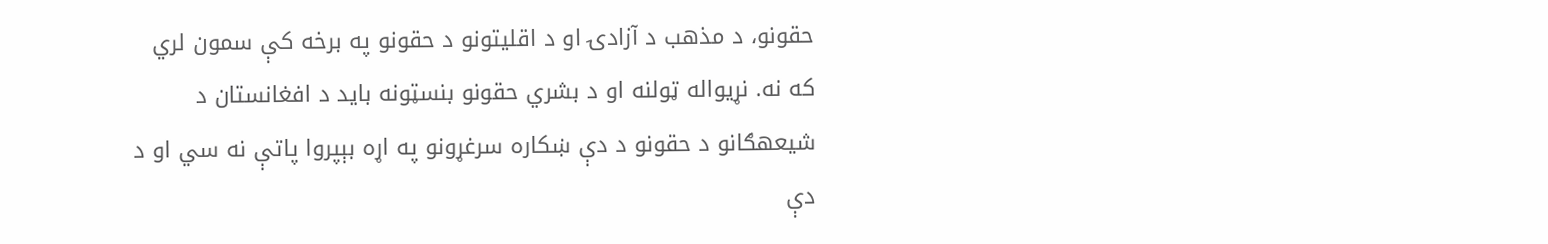حقونو، د مذهب د آزادۍ او د اقلیتونو د حقونو په برخه کې سمون لري که نه. نړیواله ټولنه او د بشري حقونو بنسټونه باید د افغانستان د شیعهګانو د حقونو د دې ښکاره سرغړونو په اړه بېپروا پاتې نه سي او د دې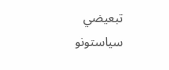تبعیضي سیاستونو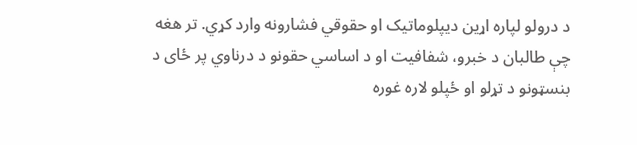د درولو لپاره اړین دیپلوماتیک او حقوقي فشارونه وارد کړي. تر هغه چې طالبان د خبرو، شفافیت او د اساسي حقونو د درناوي پر ځای د بنسټونو د تړلو او ځپلو لاره غوره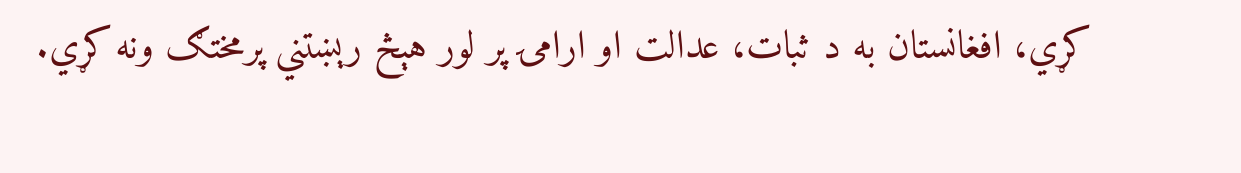کړي، افغانستان به د ثبات، عدالت او ارامۍ پر لور هېڅ رېښتني پرمختګ ونه کړي.